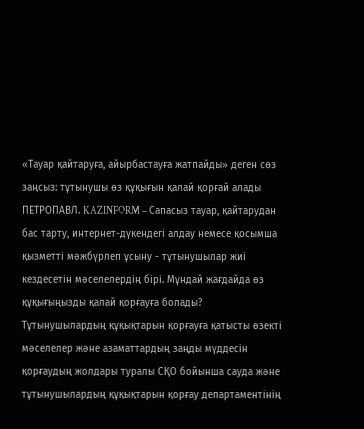«Тауар қайтаруға, айырбастауға жатпайды» деген сөз заңсыз: тұтынушы өз құқығын қалай қорғай алады
ПЕТРОПАВЛ. KAZINFORM – Сапасыз тауар, қайтарудан бас тарту, интернет-дүкендегі алдау немесе қосымша қызметті мәжбүрлеп ұсыну - тұтынушылар жиі кездесетін мәселелердің бірі. Мұндай жағдайда өз құқығыңызды қалай қорғауға болады?
Тұтынушылардың құқықтарын қорғауға қатысты өзекті мәселелер және азаматтардың заңды мүддесін қорғаудың жолдары туралы СҚО бойынша сауда және тұтынушылардың құқықтарын қорғау департаментінің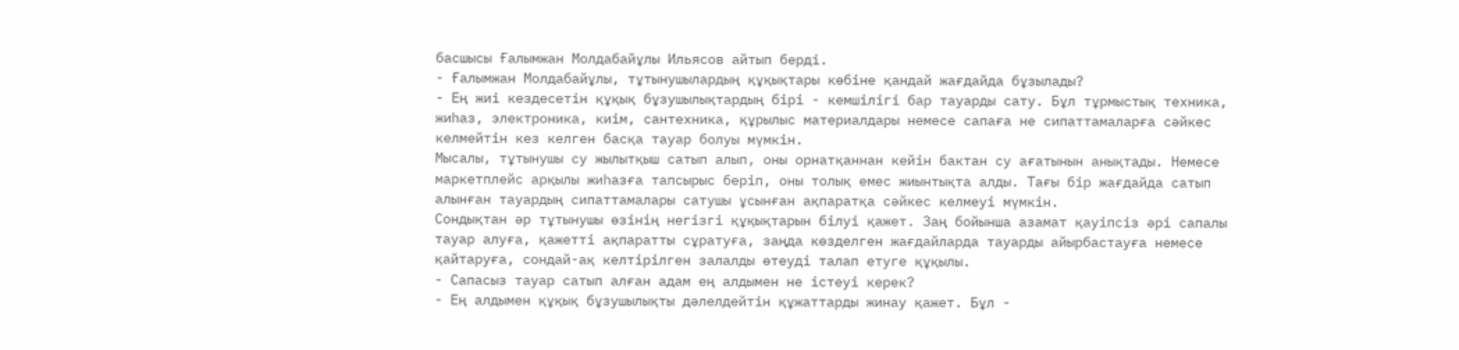басшысы Ғалымжан Молдабайұлы Ильясов айтып берді.
- Ғалымжан Молдабайұлы, тұтынушылардың құқықтары көбіне қандай жағдайда бұзылады?
- Ең жиі кездесетін құқық бұзушылықтардың бірі - кемшілігі бар тауарды сату. Бұл тұрмыстық техника, жиһаз, электроника, киім, сантехника, құрылыс материалдары немесе сапаға не сипаттамаларға сәйкес келмейтін кез келген басқа тауар болуы мүмкін.
Мысалы, тұтынушы су жылытқыш сатып алып, оны орнатқаннан кейін бактан су ағатынын анықтады. Немесе маркетплейс арқылы жиһазға тапсырыс беріп, оны толық емес жиынтықта алды. Тағы бір жағдайда сатып алынған тауардың сипаттамалары сатушы ұсынған ақпаратқа сәйкес келмеуі мүмкін.
Сондықтан әр тұтынушы өзінің негізгі құқықтарын білуі қажет. Заң бойынша азамат қауіпсіз әрі сапалы тауар алуға, қажетті ақпаратты сұратуға, заңда көзделген жағдайларда тауарды айырбастауға немесе қайтаруға, сондай-ақ келтірілген залалды өтеуді талап етуге құқылы.
- Сапасыз тауар сатып алған адам ең алдымен не істеуі керек?
- Ең алдымен құқық бұзушылықты дәлелдейтін құжаттарды жинау қажет. Бұл -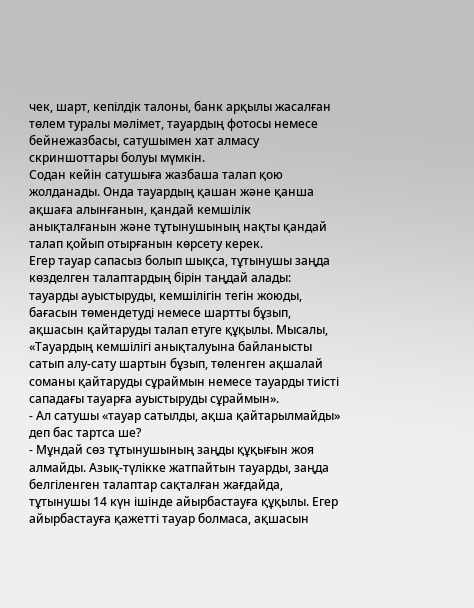чек, шарт, кепілдік талоны, банк арқылы жасалған төлем туралы мәлімет, тауардың фотосы немесе бейнежазбасы, сатушымен хат алмасу скриншоттары болуы мүмкін.
Содан кейін сатушыға жазбаша талап қою жолданады. Онда тауардың қашан және қанша ақшаға алынғанын, қандай кемшілік анықталғанын және тұтынушының нақты қандай талап қойып отырғанын көрсету керек.
Егер тауар сапасыз болып шықса, тұтынушы заңда көзделген талаптардың бірін таңдай алады: тауарды ауыстыруды, кемшілігін тегін жоюды, бағасын төмендетуді немесе шартты бұзып, ақшасын қайтаруды талап етуге құқылы. Мысалы, «Тауардың кемшілігі анықталуына байланысты сатып алу-сату шартын бұзып, төленген ақшалай соманы қайтаруды сұраймын немесе тауарды тиісті сападағы тауарға ауыстыруды сұраймын».
- Ал сатушы «тауар сатылды, ақша қайтарылмайды» деп бас тартса ше?
- Мұндай сөз тұтынушының заңды құқығын жоя алмайды. Азық-түлікке жатпайтын тауарды, заңда белгіленген талаптар сақталған жағдайда, тұтынушы 14 күн ішінде айырбастауға құқылы. Егер айырбастауға қажетті тауар болмаса, ақшасын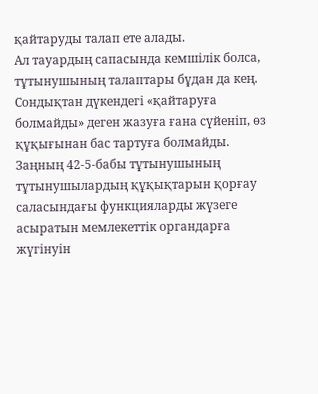қайтаруды талап ете алады.
Ал тауардың сапасында кемшілік болса, тұтынушының талаптары бұдан да кең. Сондықтан дүкендегі «қайтаруға болмайды» деген жазуға ғана сүйеніп, өз құқығынан бас тартуға болмайды.
Заңның 42-5-бабы тұтынушының тұтынушылардың құқықтарын қорғау саласындағы функцияларды жүзеге асыратын мемлекеттік органдарға жүгінуін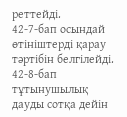реттейді.
42-7-бап осындай өтініштерді қарау тәртібін белгілейді.
42-8-бап тұтынушылық дауды сотқа дейін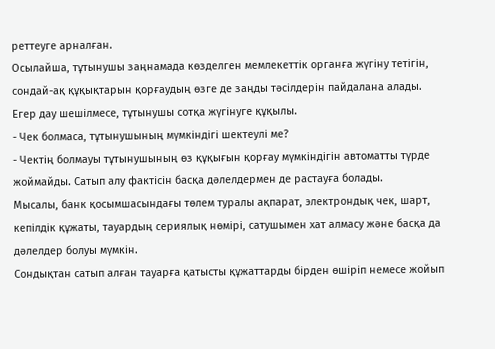реттеуге арналған.
Осылайша, тұтынушы заңнамада көзделген мемлекеттік органға жүгіну тетігін, сондай-ақ құқықтарын қорғаудың өзге де заңды тәсілдерін пайдалана алады.
Егер дау шешілмесе, тұтынушы сотқа жүгінуге құқылы.
- Чек болмаса, тұтынушының мүмкіндігі шектеулі ме?
- Чектің болмауы тұтынушының өз құқығын қорғау мүмкіндігін автоматты түрде жоймайды. Сатып алу фактісін басқа дәлелдермен де растауға болады.
Мысалы, банк қосымшасындағы төлем туралы ақпарат, электрондық чек, шарт, кепілдік құжаты, тауардың сериялық нөмірі, сатушымен хат алмасу және басқа да дәлелдер болуы мүмкін.
Сондықтан сатып алған тауарға қатысты құжаттарды бірден өшіріп немесе жойып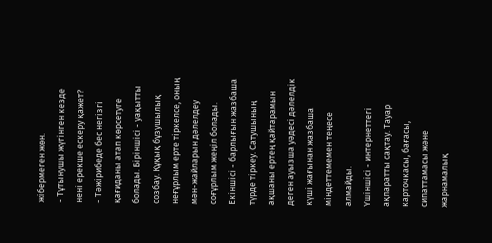жібермеген жөн.
- Тұтынушы жүгінген кезде нені ерекше ескеру қажет?
- Тәжірибеде бес негізгі қағиданы атап көрсетуге болады. Біріншісі - уақытты созбау. Құқық бұзушылық неғұрлым ерте тіркелсе, оның мән-жайларын дәлелдеу соғұрлым жеңіл болады.
Екіншісі - барлығын жазбаша түрде тіркеу. Сатушының ақшаны ертең қайтарамын деген ауызша уәдесі дәлелдік күші жағынан жазбаша міндеттемемен теңесе алмайды.
Үшіншісі - интернеттегі ақпаратты сақтау. Тауар карточкасы, бағасы, сипаттамасы және жарнамалық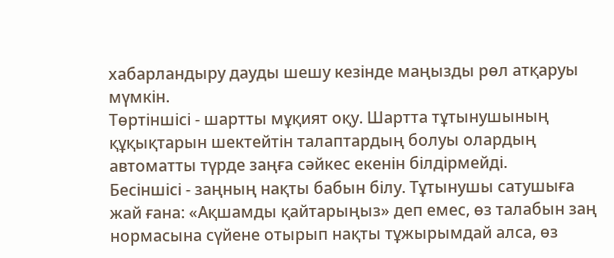хабарландыру дауды шешу кезінде маңызды рөл атқаруы мүмкін.
Төртіншісі - шартты мұқият оқу. Шартта тұтынушының құқықтарын шектейтін талаптардың болуы олардың автоматты түрде заңға сәйкес екенін білдірмейді.
Бесіншісі - заңның нақты бабын білу. Тұтынушы сатушыға жай ғана: «Ақшамды қайтарыңыз» деп емес, өз талабын заң нормасына сүйене отырып нақты тұжырымдай алса, өз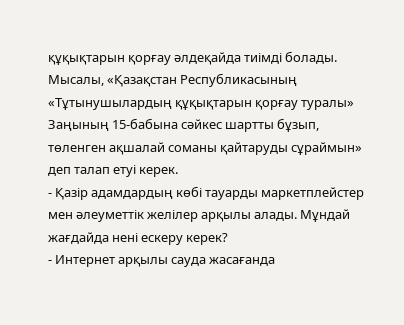құқықтарын қорғау әлдеқайда тиімді болады.
Мысалы, «Қазақстан Республикасының «Тұтынушылардың құқықтарын қорғау туралы» Заңының 15-бабына сәйкес шартты бұзып, төленген ақшалай соманы қайтаруды сұраймын» деп талап етуі керек.
- Қазір адамдардың көбі тауарды маркетплейстер мен әлеуметтік желілер арқылы алады. Мұндай жағдайда нені ескеру керек?
- Интернет арқылы сауда жасағанда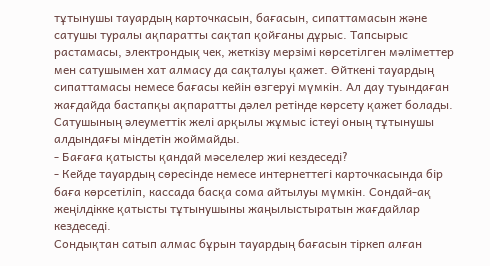тұтынушы тауардың карточкасын, бағасын, сипаттамасын және сатушы туралы ақпаратты сақтап қойғаны дұрыс. Тапсырыс растамасы, электрондық чек, жеткізу мерзімі көрсетілген мәліметтер мен сатушымен хат алмасу да сақталуы қажет. Өйткені тауардың сипаттамасы немесе бағасы кейін өзгеруі мүмкін. Ал дау туындаған жағдайда бастапқы ақпаратты дәлел ретінде көрсету қажет болады.
Сатушының әлеуметтік желі арқылы жұмыс істеуі оның тұтынушы алдындағы міндетін жоймайды.
- Бағаға қатысты қандай мәселелер жиі кездеседі?
- Кейде тауардың сөресінде немесе интернеттегі карточкасында бір баға көрсетіліп, кассада басқа сома айтылуы мүмкін. Сондай-ақ жеңілдікке қатысты тұтынушыны жаңылыстыратын жағдайлар кездеседі.
Сондықтан сатып алмас бұрын тауардың бағасын тіркеп алған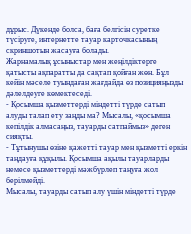дұрыс. Дүкенде болса, баға белгісін суретке түсіруге, интернетте тауар карточкасының скриншотын жасауға болады.
Жарнамалық ұсыныстар мен жеңілдіктерге қатысты ақпаратты да сақтап қойған жөн. Бұл кейін мәселе туындаған жағдайда өз позицияңызды дәлелдеуге көмектеседі.
- Қосымша қызметтерді міндетті түрде сатып алуды талап ету заңды ма? Мысалы, «қосымша кепілдік алмасаңыз, тауарды сатпаймыз» деген сияқты.
- Тұтынушы өзіне қажетті тауар мен қызметті еркін таңдауға құқылы. Қосымша ақылы тауарларды немесе қызметтерді мәжбүрлеп таңуға жол берілмейді.
Мысалы, тауарды сатып алу үшін міндетті түрде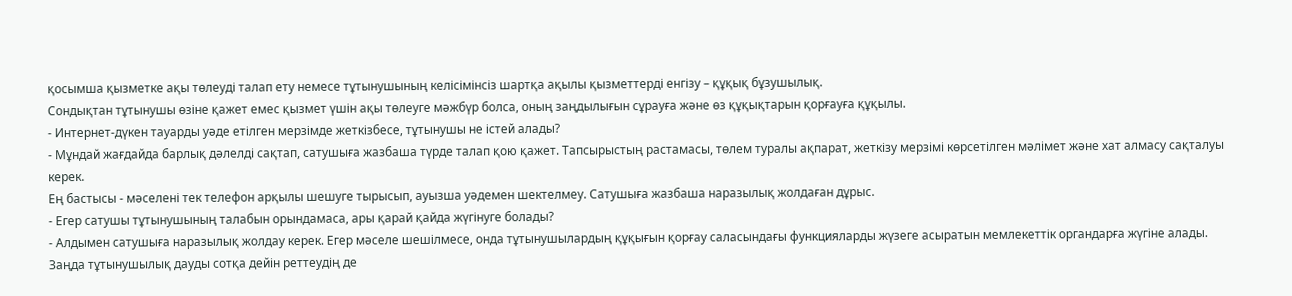қосымша қызметке ақы төлеуді талап ету немесе тұтынушының келісімінсіз шартқа ақылы қызметтерді енгізу – құқық бұзушылық.
Сондықтан тұтынушы өзіне қажет емес қызмет үшін ақы төлеуге мәжбүр болса, оның заңдылығын сұрауға және өз құқықтарын қорғауға құқылы.
- Интернет-дүкен тауарды уәде етілген мерзімде жеткізбесе, тұтынушы не істей алады?
- Мұндай жағдайда барлық дәлелді сақтап, сатушыға жазбаша түрде талап қою қажет. Тапсырыстың растамасы, төлем туралы ақпарат, жеткізу мерзімі көрсетілген мәлімет және хат алмасу сақталуы керек.
Ең бастысы - мәселені тек телефон арқылы шешуге тырысып, ауызша уәдемен шектелмеу. Сатушыға жазбаша наразылық жолдаған дұрыс.
- Егер сатушы тұтынушының талабын орындамаса, ары қарай қайда жүгінуге болады?
- Алдымен сатушыға наразылық жолдау керек. Егер мәселе шешілмесе, онда тұтынушылардың құқығын қорғау саласындағы функцияларды жүзеге асыратын мемлекеттік органдарға жүгіне алады. Заңда тұтынушылық дауды сотқа дейін реттеудің де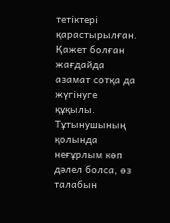тетіктері қарастырылған. Қажет болған жағдайда азамат сотқа да жүгінуге құқылы.
Тұтынушының қолында неғұрлым көп дәлел болса, өз талабын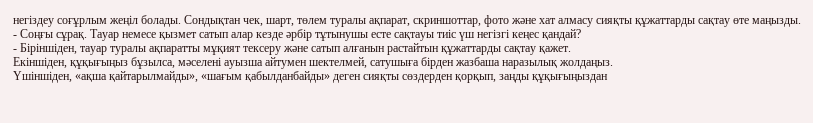негіздеу соғұрлым жеңіл болады. Сондықтан чек, шарт, төлем туралы ақпарат, скриншоттар, фото және хат алмасу сияқты құжаттарды сақтау өте маңызды.
- Соңғы сұрақ. Тауар немесе қызмет сатып алар кезде әрбір тұтынушы есте сақтауы тиіс үш негізгі кеңес қандай?
- Біріншіден, тауар туралы ақпаратты мұқият тексеру және сатып алғанын растайтын құжаттарды сақтау қажет.
Екіншіден, құқығыңыз бұзылса, мәселені ауызша айтумен шектелмей, сатушыға бірден жазбаша наразылық жолдаңыз.
Үшіншіден, «ақша қайтарылмайды», «шағым қабылданбайды» деген сияқты сөздерден қорқып, заңды құқығыңыздан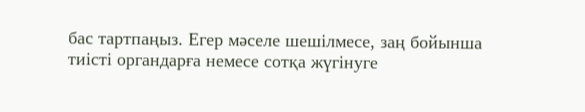бас тартпаңыз. Егер мәселе шешілмесе, заң бойынша тиісті органдарға немесе сотқа жүгінуге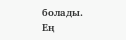болады.
Ең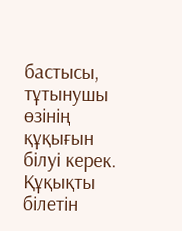бастысы, тұтынушы өзінің құқығын білуі керек. Құқықты білетін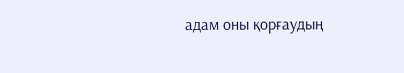адам оны қорғаудың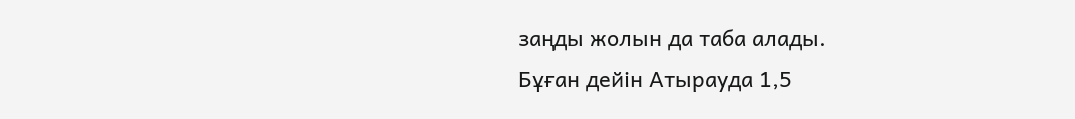заңды жолын да таба алады.
Бұған дейін Атырауда 1,5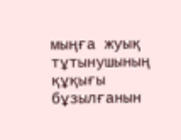мыңға жуық тұтынушының құқығы бұзылғанын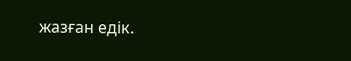жазған едік.